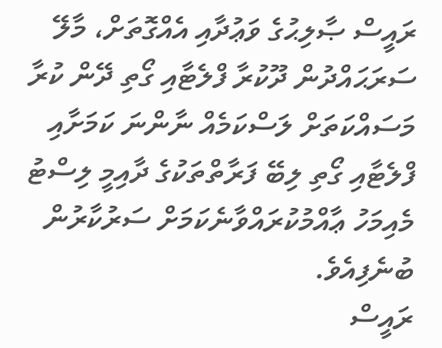ރައީސް ޞާލިޙުގެ ވަޢުދާއި އެއްގޮތަށް، މާލޭ ސަރަޙައްދުން ދޫކުރާ ފްލެޓާއި ގޯތި ދޭން ކުރާ މަސައްކަތަށް ލަސްކަމެއް ނާންނަ ކަމަށާއި ފްލެޓާއި ގޯތި ލިބޭ ފަރާތްތަކުގެ ދާއިމީ ލިސްޓު މެއިމަހު ޢާއްމުކުރައްވާނެކަމަށް ސަރުކާރުން ބުނެފިއެވެ.
ރައީސް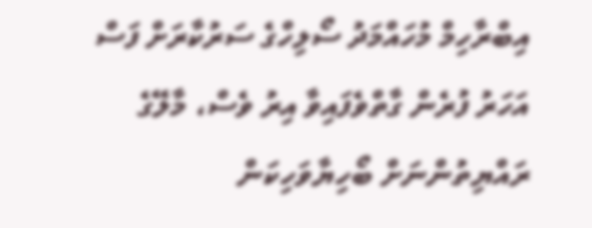އިބްރާހިމް މުހައްމަދު ސޯލިހްގެ ސަރުކާރަށް ފަސް އަހަރު ފުރެން ގާތްވެފައިވާ އިރު ވެސް، މާލޭގެ ރައްޔިތުންނަށް ބޯހިޔާވަހިކަން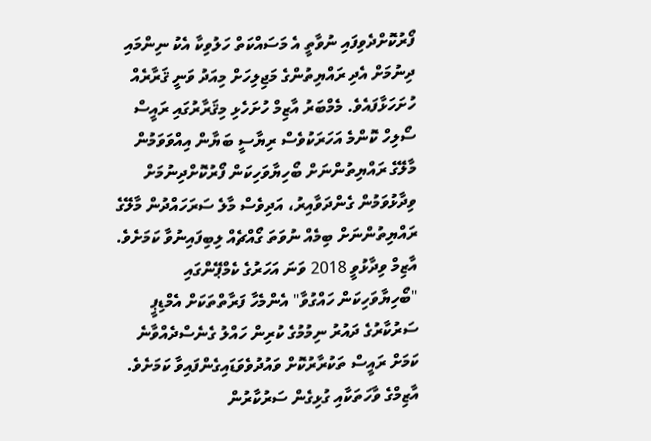ފޯރުކޮށްދެވިފައި ނުވާތީ އެ މަސައްކަތް ހަލުވިކާ އެކު ނިންމައި ދިނުމަށް އެދި ރައްޔިތުންގެ މަޖިލިހަށް މިއަދު ވަނީ ޤަރާރެއް ހުށަހަޅާފައެވެ. މެމްބަރު އާޒިމް ހުށަހެޅި މިޤަރާރުގައި ރައީސް ސޯލިހް ކޮންމެ އަހަރަކުވެސް ރިޔާސީ ބަޔާން އިއްވަވަމުން މާލޭގެ ރައްޔިތުންނަށް ބޯހިޔާވަހިކަން ފޯރުކޮށްދިނުމަށް ވިދާޅުވަމުން ގެންދަވާއިރު، އަދިވެސް މާލެ ސަރަހައްދުން މާލޭގެ ރައްޔިތުންނަށް ބިމެއް ނުވަތަ ގޯއްޗެއް ލިބިފައިނުވާ ކަމަށެވެ.
އާޒިމް ވިދާޅުވީ 2018 ވަނަ އަހަރުގެ ކެމްޕޭންގައި "ބޯހިޔާވަހިކަން ހައްގުވާ" އެންމެހާ ފަރާތްތަކަށް އެމްޑިޕީ ސަރުކާރުގެ ދައުރު ނިމުމުގެ ކުރިން ހައްލު ގެނެސްދެއްވާނެ ކަމަށް ރައީސް ތަކުރާރުކޮށް ވައުދުވެވަޑައިގެންފައިވާ ކަމަށެވެ.
އާޒިމްގެ ވާހަތަކާއި ގުޅިގެން ސަރުކާރުން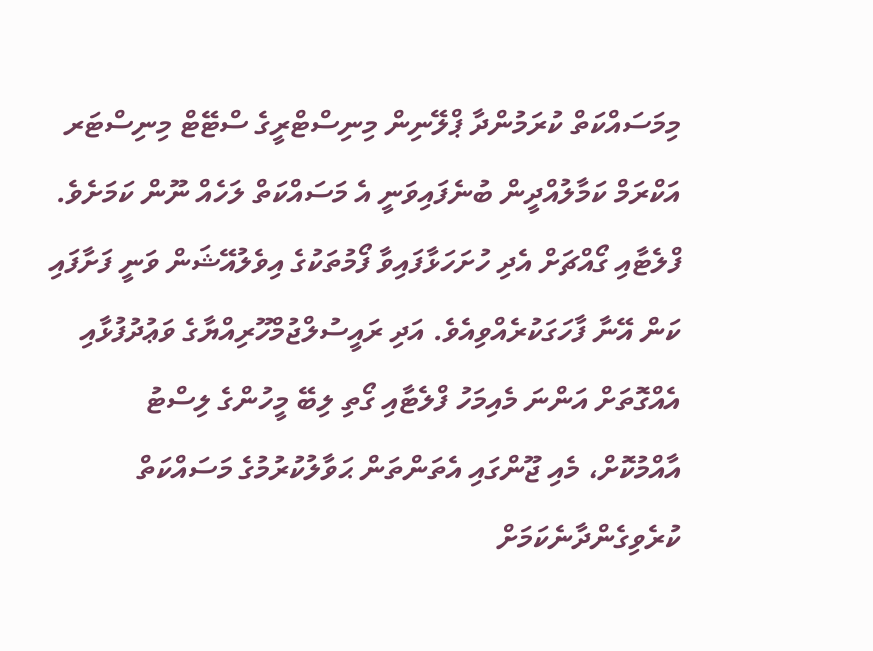މިމަސައްކަތް ކުރަމުންދާ ޕްލޭނިން މިނިސްޓްރީގެ ސްޓޭޓް މިނިސްޓަރ އަކްރަމް ކަމާލުއްދީން ބުނެފައިވަނީ އެ މަސައްކަތް ލަހެއް ނޫން ކަމަށެވެ. ފްލެޓާއި ގޯއްޗަށް އެދި ހުށަހަޅާފައިވާ ފޯމުތަކުގެ އިވެލުއޭޝަން ވަނީ ފަށާފައި ކަން އޭނާ ފާހަގަކުރެއްވިއެވެ. އަދި ރައީސުލްޖުމްހޫރިއްޔާގެ ވަޢުދުފުޅާއި އެއްގޮތަށް އަންނަ މެއިމަހު ފްލެޓާއި ގޯތި ލިބޭ މީހުންގެ ލިސްޓު އާއްމުކޮށް، މެއި ޖޫންގައި އެތަންތަން ޙަވާލުކުރުމުގެ މަސައްކަތް ކުރެވިގެންދާނެކަމަށް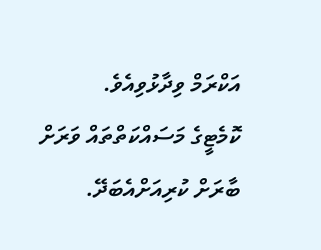އަކްރަމް ވިދާޅުވިއެވެ.
ކޮމެޓީގެ މަސައްކަތްތައް ވަރަށް ބާރަށް ކުރިއަށްއެބަދޭ.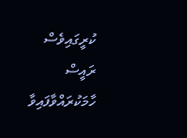ކުރީގައިވެސް ރައީސް ހާމަކުރައްވާފައިވާ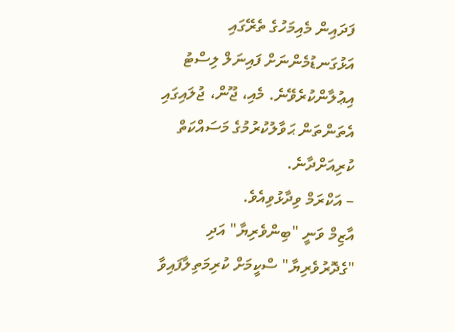ފަދައިން މެއިމަހުގެ ތެރޭގައި އަޅުގަނޑުމެންނަށް ފައިނަލް ލިސްޓު އިޢުލާންކުރެވޭނެ. މެއި، ޖޫން، ޖުލައިގައި އެތަންތަން ޙަވާލުކުރުމުގެ މަސައްކަތް ކުރިއަށްދާނެ.
– އަކްރަމް ވިދާޅުވިއެވެ.
އާޒިމް ވަނީ "ބިންވެރިޔާ" އަދި "ގެދޮރުވެރިޔާ" ސްކީމަށް ކުރިމަތިލާފައިވާ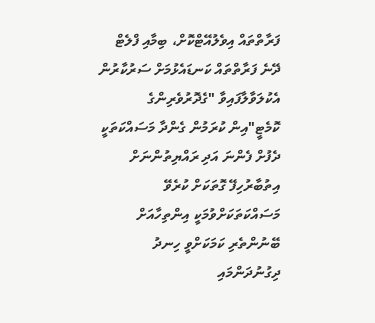ފަރާތްތައް އިވެލުއޭޓްކޮށް، ބިމާއި ފްލެޓް ދޭނެ ފަރާތްތައް ކަނޑައެޅުމަށް ސަރުކާރުން އެކުލަވާލާފައިވާ "ގެދޮރުވެރިންގެ ކޮމެޓީ"އިން ކުރަމުން ގެންދާ މަސައްކަތަކީ ދެފުށް ފެންނަ އަދި ރައްޔިތުންނަށް އިތުބާރުހިފޭ ގޮތަކަށް ކުރެވޭ މަސައްކަތަކަށްވުމަކީ އިންތިހާއަށް ބޭނުންތެރި ކަމަކަށްވީ ހިނދު ދިގުނުދަންމައި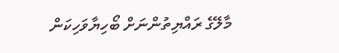މާލޭގެ ރައްޔިތުންނަށް ބޯހިޔާވަހިކަން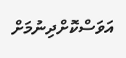އަވަސްކޮށްދިނުމަށް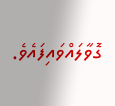ގޮވާލައްވައިފައެވެ.